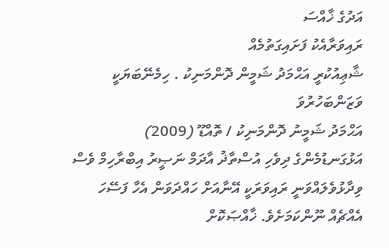އަދުގެ ޚާއްސަ
ރައިވަރާއެކު ފަށައިގަތުމެއް
ޝާޢިއުކުރީ އަޙްމަދު ޝަމީން ދޮންމަނިކު . ހިމެނޭބަޔަކީ ވަޒަންބަހުރުވަ
އަޙްމަދު ޝަމީނު ދޮންމަނިކު / ތޮއްޑޫ (2009)
އަޅުގަނޑުމެންގެ ދިވެހި އުސްތާޛު އާދަމް ނަޞީރު އިބްރާހިމް ވެސް ވިދާޅުވެލައްވަނީ ރައިވަރަކީ އޭނާއަށް ހައްދަވަން އެހާ ފަސޭހަ އެއްޗެއް ނޫންކަމަށެވެ. ޚާއްޞަކޮށް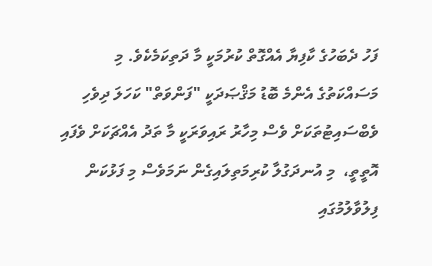ފަހު ދެބަހުގެ ކާފިޔާ އެއްގޮތް ކުރުމަކީ މާ ދަތިކަމެކެވެ. މި މަސައްކަތުގެ އެންމެ ބޮޑު މަޤްޞަދަކީ "ފަންވަތް" ކަހަލަ ދިވެހި ވެބްސައިޓުތަކަށް ވެސް މިހާރު ރައިވަރަކީ މާ ތަދު އެއްޗަކަށް ވެފައި އޮތީތީ،  މި އުނދަގުލާ ކުރިމަތިލައިގެން ނަމަވެސް މި ފަޅުކަން ފިލުވާލުމުގައި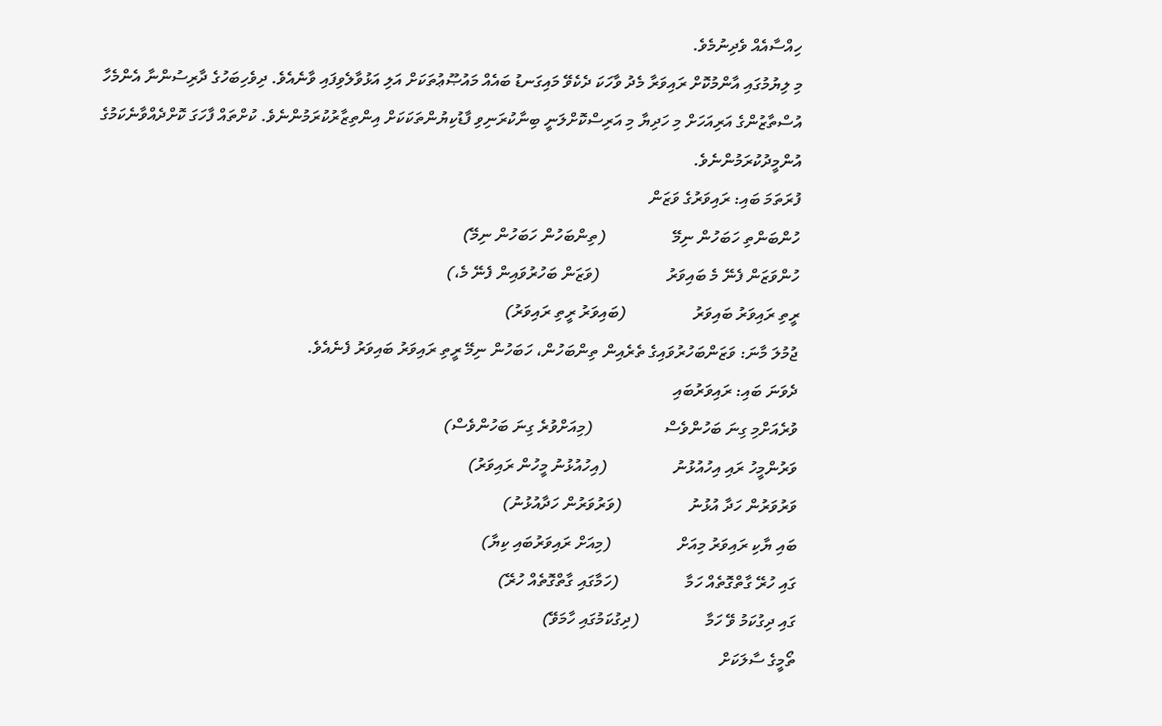ހިއްސާއެއް ވެދިނުމެވެ.
މި ލިޔުމުގައި އާންމުކޮށް ރައިވަރާ މެދު ވާހަކަ ދެކެވޭ މައިގަނޑު ބައެއް މައުޞޫޢުތަކަށް އަލި އަޅުވާލެވިފައި ވާނެއެވެ. ދިވެހިބަހުގެ ދާރިސުންނާ އެންމެހާ އުސްތާޒުންގެ އަރިއަހަށް މި ހަދިޔާ މި އަރިސްކޮށްލަނީ ބިނާކުރަނިވި ފާޑުކިޔުންތަކަކަށް އިންތިޒާރުކުރަމުންނެވެ. ކުށްތައް ފާހަގަ ކޮށްދެއްވާނެކަމުގެ އުންމީދުކުރަމުންނެވެ.
ފުރަތަމަ ބައި: ރައިވަރުގެ ވަޒަން
ހުންބަންތި ހަބަހުން ނިމޭ                (ތިންބަހުން ހަބަހުން ނިމޭ)
ހުންވަޒަން ފެނޭ މެ ބައިވަރު                (ވަޒަން ބަހުރުވައިން ފެނޭ މެ،)
ރީތި ރައިވަރު ބައިވަރު                (ބައިވަރު ރީތި ރައިވަރު)
ޖުމުލަ މާނަ: ވަޒަންބަހުރުވައިގެ ތެރެއިން ތިންބަހުން، ހަބަހުން ނިމޭ ރީތި ރައިވަރު ބައިވަރު ފެނެއެވެ.
ދެވަނަ ބައި: ރައިވަރުބައި
ވުރެއަށްމި ގިނަ ބަހުންވެސް                 (މިއަށްވުރެ ގިނަ ބަހުންވެސް)
ވަރުންމީހު ރައި އިހުއުޅުނު                (އިހުއުޅުނު މީހުން ރައިވަރު)
ވަރުވަރުން ހަދާ އުޅުނު                (ވަރުވަރުން ހަދާއުޅުނު)
ބައި ޔާކި ރައިވަރު މިއަށް                (މިއަށް ރައިވަރުބައި ކިޔާ)
ގައި ހުރޭ ގާތްގޮތެއް ހަމާ                (ހަމާގައި ގާތްގޮތެއް ހުރޭ)
ގައި ދިގުކަމު ވޭ ހަމާ                (ދިގުކަމުގައި ހާމަވޭ)
ތޯމީގެ ސާލަކަށް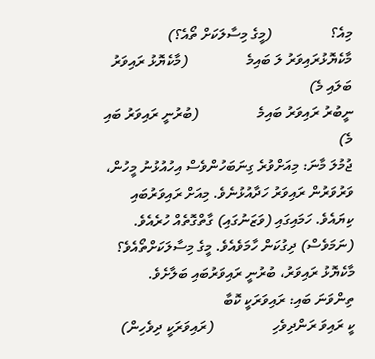މިއެ؟                (މީގެ މިސާލަކަށް ތޯއެ؟)
މާކެޔޮޅުރައިވަރު ލަ ބައިމެ                (މާކެޔޮޅު ރައިވަރު ބަލައި މެ)
ނީބުރު ރައިވަރު ބައިމެ                (ބުރުނީ ރައިވަރު ބައި މެ)
ޖުމުލަ މާނަ: މިއަށްވުރެ ގިނަބަހުންވެސް އިހުއުޅުނު މީހުން، ވަރުވަރުން ރައިވަރު ހަދާއުޅުނެވެ. މިއަށް ރައިވަރުބައި ކިޔައެވެ. ހަމައިގައި (ވަޒަނުގައި) ގާތްގޮތެއް ހުރެއެވެ. (ނަމަވެސް) ދިގުކަން ހާމަވެއެވެ. މީގެ މިސާލަކަށްތޯއެވެ؟ މާކެޔޮޅު ރައިވަރު، ބުރުނީ ރައިވަރުބައި ބަލާށެވެ.
ތިންވަނަ ބައި: ރައިވަރަކީ ކޮބާ
ކީ ރައިވަ ރަންދިވެހި                (ރައިވަރަކީ ދިވެހިން)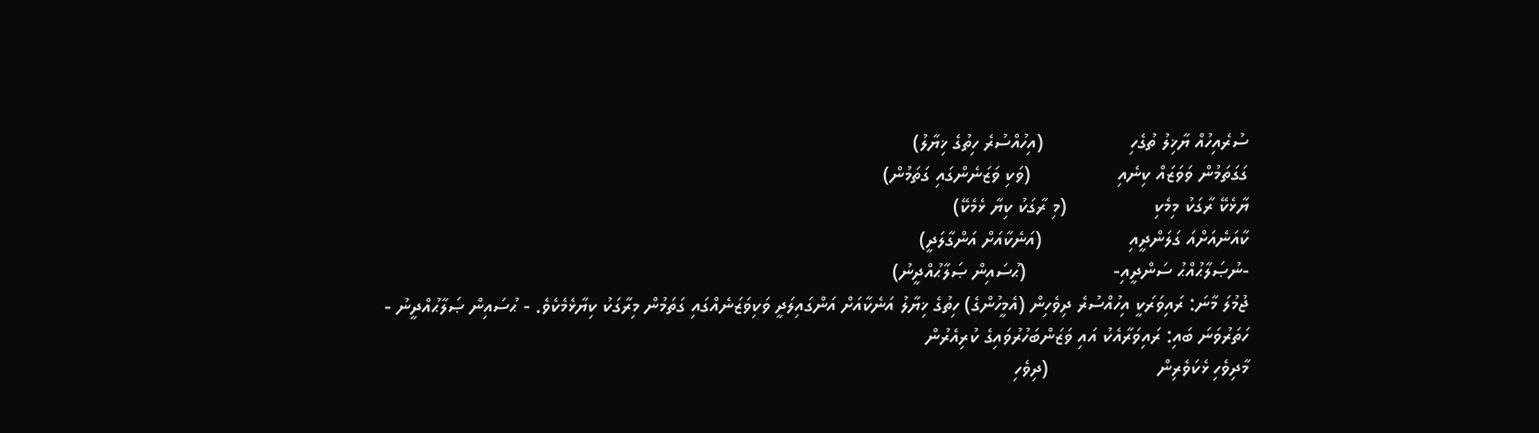ސުރެއިހުއް ޔާޚިލު ތުގެހި                (އިހުއްސުރެ ހިތުގެ ޚިޔާލު)
ގަގަތަމުން ވަވަޒައް ކިނެއި                (ވަކި ވަޒަނެންގައި ގަތަމުން)
ޔާޅެކޭ ރާގަކު މިމެކި                (މި ރާގަކު ކިޔާ ޅެމެކޭ)
ކާއަނެއަށްއަ ގަލަންދީއި                (އަނެކާއަށް އަންގާލަދީ)
-ނުޞަލާޙުއްޙު ސަންދީއި-                (ޙުސައިން ޞަލާޙުއްދީނު)
ޖުމުލަ މާނަ: ރައިވަރަކީ އިހުއްސުރެ ދިވެހިން (އެމީހުންގެ) ހިތުގެ ޚިޔާލު އަނެކާއަށް އަންގައިލަދީ ވަކިވަޒަނެއްގައި ގަތަމުން މިރާގަކު ކިޔާޅެމެކެވެ. - ޙުސައިން ޞަލާޙުއްދީނު -
ހަތަރުވަނަ ބައި: ރައިވަރާއެކު އައި ވަޒަންބަހުރުވައިގެ ކުރިއެރުން
މާދިވެހި ޅެކަވެރިން                    (ދިވެހި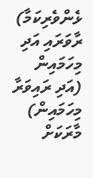ޅެންވެރިކަމާ)
ރާވަރައި އަދި މިހަމައިން                (އަދި ރައިވަރާ މިހަމައިން)
މާރަކަށް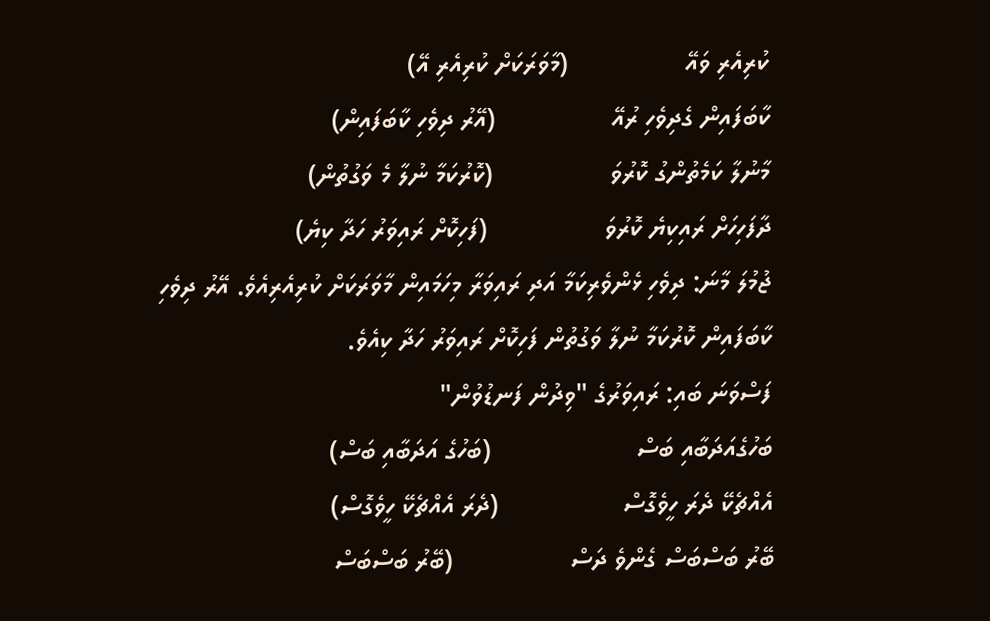ކުރިއެރި ވައޭ                (މާވަރަކަށް ކުރިއެރި އޭ)
ކާބަފައިން ގެދިވެހި ރުއޭ                (އޭރު ދިވެހި ކާބަފައިން)
މާނުލާ ކަމެތުންގު ކޮރުވަ                (ކޮރުކަމާ ނުލާ މެ ވަގުތުން)
ދާފަހިހަށް ރައިކިޔެ ކޮރުވަ                (ފަހިކޮށް ރައިވަރު ހަދާ ކިޔެ)
ޖުމުލަ މާނަ: ދިވެހި ޅެންވެރިކަމާ އަދި ރައިވަރާ މިހަމައިން މާވަރަކަށް ކުރިއެރިއެވެ. އޭރު ދިވެހި ކާބަފައިން ކޮރުކަމާ ނުލާ ވަގުތުން ފަހިކޮށް ރައިވަރު ހަދާ ކިއެވެ.
ފަސްވަނަ ބައި: ރައިވަރުގެ "ވިދުން ފަނޑުވުން"
ބަހުގެއަދަބާއި ބަސް                    (ބަހުގެ އަދަބާއި ބަސް)
އެއްޗެކޭ ދެރަ ހީވެގޮސް                 (ދެރަ އެއްޗެކޭ ހީވެގޮސް)
ބޭރު ބަސްބަސް ގެންވެ ދަސް                (ބޭރު ބަސްބަސް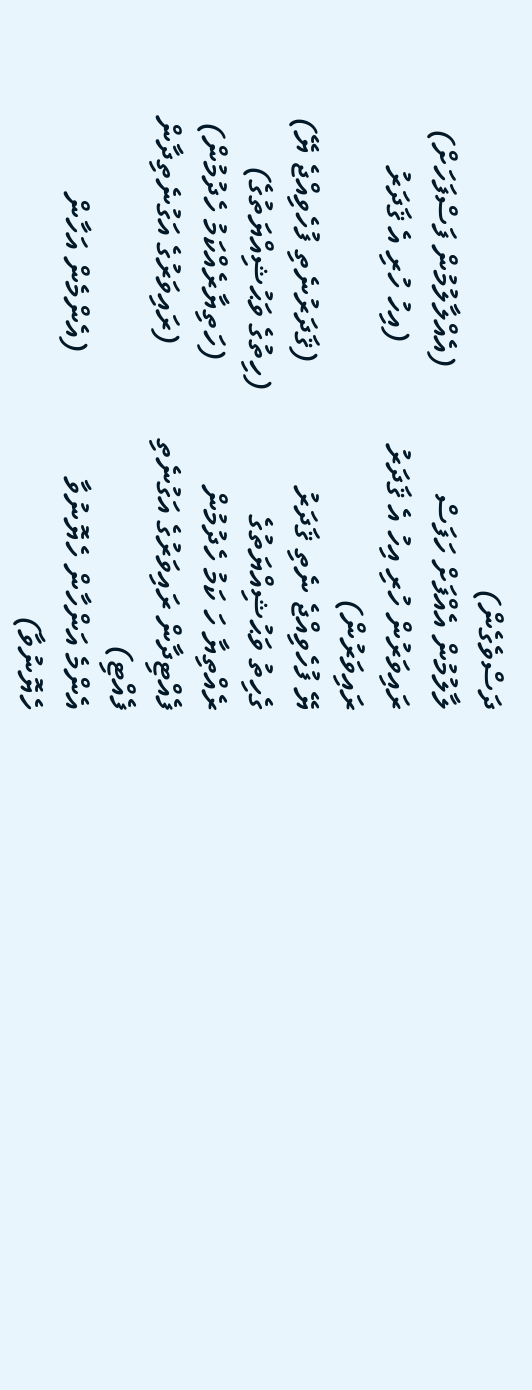ދަސްވެގެން)
ލާލުމުން އެއްފަށް ހަފަސް                (އެއްލާލުމުން ފަސްފަހަށް)
ރައިވަރުން ހުރި އިހު އެ ޤަދަރު             (އިހު ހުރި އެ ޤަދަރު ރައިވަރުން)
ޔޭ ފުހެވިއްޖެ ނެތި ޤަދަރު                (ޤަދަރުނެތި ފުހެވިއްޖެ ޔޭ)
ގެހިތު ވަޙުޝިއްޔަތުގެ                (ހިތުގެ ވަޙުޝިއްޔަތުގެ)
ރެއްތިޔާ ހަ ކަމު ހެދުމުން                (ހަތިޔާރެއްކަމު ހެދުމުން)
ފެއްޓިދާން ރައިވަރުގެ އަގުނެތި            (ރައިވަރުގެ އަގުނެތިދާން ފެއްޓި)
އެންމެ އަންހާން ހެޔޮނުވާ                (އެންމެން އަހާން ހެޔޮނުވާ)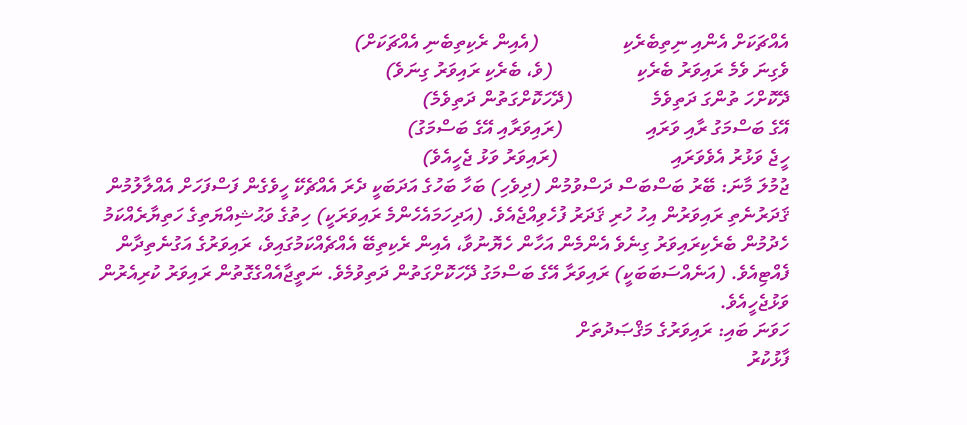އެއްޗަކަށް އެންއި ނިތިބެރެކި                 (އެއިން ރެކިތިބެނި އެއްޗަކަށް)
ވެގިނަ ވެމެ ރައިވަރު ބެރެކި                 (ވެ، ބެރެކި ރައިވަރު ގިނަވެ)
ދޭކޮށްހަ ތުންގަ ދަތިވެމެ                (ދޭހަކޮށްގަތުން ދަތިވެމެ)
އޭގެ ބަސްމަގު ރާއި ވަރައި                 (ރައިވަރާއި އޭގެ ބަސްމަގު)
ހީޖެ ވަޅުރު އެވެވަރައި                       (ރައިވަރު ވަޅު ޖެހީއެވެ)
ޖުމުލަ މާނަ: ބޭރު ބަސްބަސް ދަސްވުމުން (ދިވެހި) ބަހާ ބަހުގެ އަދަބަކީ ދެރަ އެއްޗެކޭ ހީވެގެން ފަސްފަހަށް އެއްލާލުމުން ޤަދަރުނެތި ރައިވަރުން އިހު ހުރި ޤަދަރު ފުހެވިއްޖެއެވެ. (އަދިހަމައެހެންމެ ރައިވަރަކީ) ހިތުގެ ވަޙުޝިއްޔަތިގެ ހަތިޔާރެއްކަމު ހެދުމުން ބެރެކިރައިވަރު ގިނެވެ އެންމެން އަހާން ހެޔޮނުވާ، އެއިން ރެކިތިބޭ އެއްޗެއްކަމުގައިވެ، ރައިވަރުގެ އަގުނެތިދާން ފެއްޓިއެވެ. (އަނެއްސަބަބަކީ) ރައިވަރާ އޭގެ ބަސްމަގު ދޭހަކޮށްގަތުން ދަތިވުމެވެ. ނަތީޖާއެއްގެގޮތުން ރައިވަރު ކުރިއެރުން ވަޅުޖެހީއެވެ.
ހަވަނަ ބައި: ރައިވަރުގެ މަޤްޞަދުތަށް
ފާޅުކުރު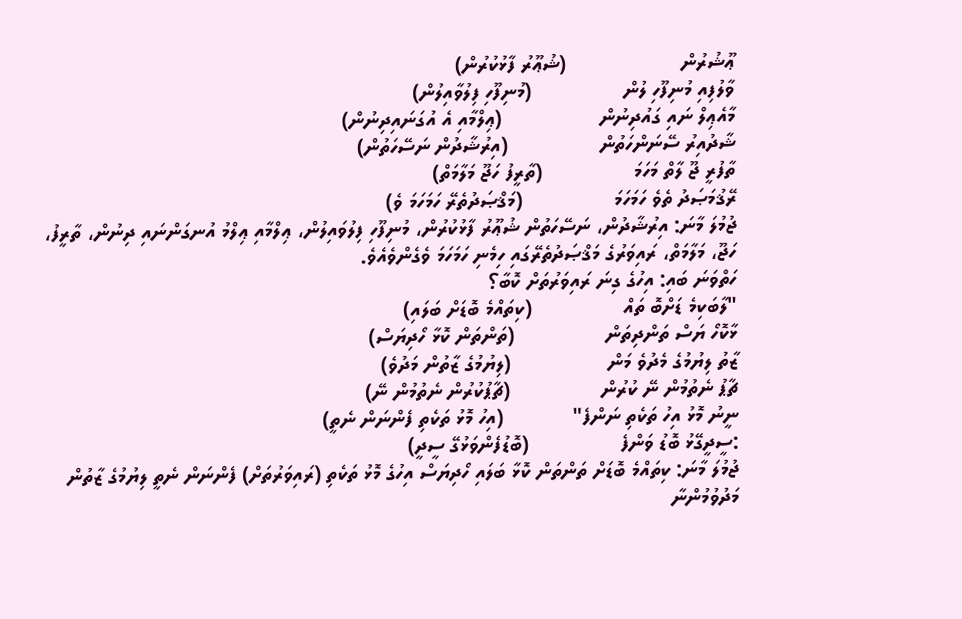ޢޫޝުރުން                    (ޝުޢޫރު ފާޅުކުރުން)
ވާލުފިއި މުނިފޫހި ލުން                (މުނިފޫހި ފިލުވާއިލުން)
މާއެޢިލް ނައި ގައުދިނުން                 (ޢިލްމާއި އެ އުގަނައިދިނުން)
ޝާދުއިރު ސޭނަންހަތުން                (އިރުޝާދުން ނަސޭހަތުން)
ތާފުރީ ޖޫ ލާތް މަހަމަ                (ތާރީފު ހަޖޫ މަލާމަތް)
ރޭޤުމަޞަދު ތެވެ ހަމަހަމަ                (މަޤްޞަދުތެރޭ ހަމަހަމަ ވެ)
ޖުމުލަ މާނަ: އިރުޝާދުން، ނަސޭހަތުން ޝުޢޫރު ފާޅުކުރުން، މުނިފޫހި ފިލުވައިލުން، ޢިލްމާއި ޢިލްމު އުނގަންނައި ދިނުން، ތާރީފު، ހަޖޫ، މަލާމަތް، ރައިވަރުގެ މަޤްޞަދުތެރޭގައި ހިމެނި ހަމަހަމަ ވެގެންވެއެވެ.
ހަތްވަނަ ބައި: އިހުގެ ގިނަ ރައިވަރުތަށް ކޮބާ؟
"ލާބަކިމެ ޑަށްބޮ ތައް                (ކިތައްމެ ބޮޑަށް ބަލައި)
ޅާކޮހޯ ޔަސް ތަންދިތަން                (ތަންތަން ކޮޅާ ހޯދިޔަސް)
ޒާތު ލިޔުމުގެ މެދުވެ މަން                 (ލިޔުމުގެ ޒާތުން މަދުވެ)
ޗާޕު ނެތުމުން ނޭ ކުރުން                (ޗާޕުކުރުން ނެތުމުން ނޭ)
ނީނު މޮޅު އިހު ތަކެތި ނަންފެ"            (އިހު މޮޅު ތަކެތި ފެންނަން ނެތީ)
:ސީދީގޭޅު ބޮޑު ވަންފެ                (ބޮޑުފެންވަޅުގޭ ސީދީ)
ޖުމުލަ މާނަ: ކިތައްމެ ބޮޑަށް ތަންތަން ކޮޅާ ބަލައި ހޯދިޔަސް އިހުގެ މޮޅު ތަކެތި (ރައިވަރުތަށް) ފެންނަން ނެތީ ލިޔުމުގެ ޒާތުން މަދުވުމުންނާ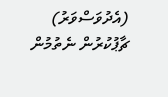(އެދުވަސްވަރު) ޗާޕުކުރުން ނެތުމުން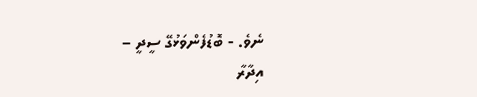ނެވެ. - ބޮޑުފެންވަޅުގޭ ސީދީ –
އިދާރާ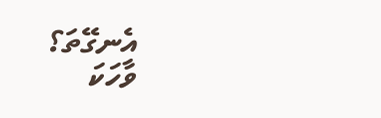އެނގޭތަ؟
ވާހަކަ